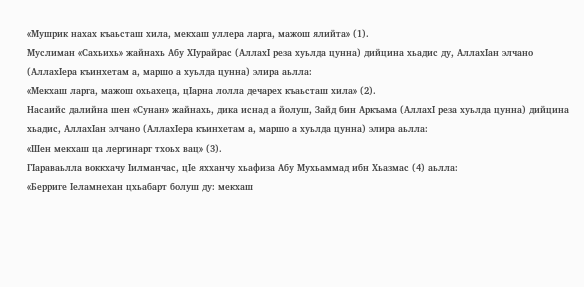«Мушрик нахах къаьсташ хила, мекхаш уллера ларга, мажош ялийта» (1).
Муслиман «Сахьихь» жайнахь Абу ХIурайрас (АллахI реза хуьлда цунна) дийцина хьадис ду, АллахIан элчано (АллахIера къинхетам а, маршо а хуьлда цунна) элира аьлла:
«Мекхаш ларга, мажош охьахеца, цIарна лолла дечарех къаьсташ хила» (2).
Насаийс далийна шен «Сунан» жайнахь, дика иснад а йолуш, Зайд бин Аркъама (АллахI реза хуьлда цунна) дийцина хьадис, АллахIан элчано (АллахIера къинхетам а, маршо а хуьлда цунна) элира аьлла:
«Шен мекхаш ца лергинарг тхоьх вац» (3).
ГIараваьлла воккхачу Iилманчас, цIе яхханчу хьафиза Абу Мухьаммад ибн Хьазмас (4) аьлла:
«Берриге Iеламнехан цхьабарт болуш ду: мекхаш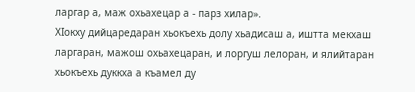ларгар а, маж охьахецар а - парз хилар».
ХIокху дийцаредаран хьокъехь долу хьадисаш а, иштта мекхаш ларгаран, мажош охьахецаран, и лоргуш лелоран, и ялийтаран хьокъехь дуккха а къамел ду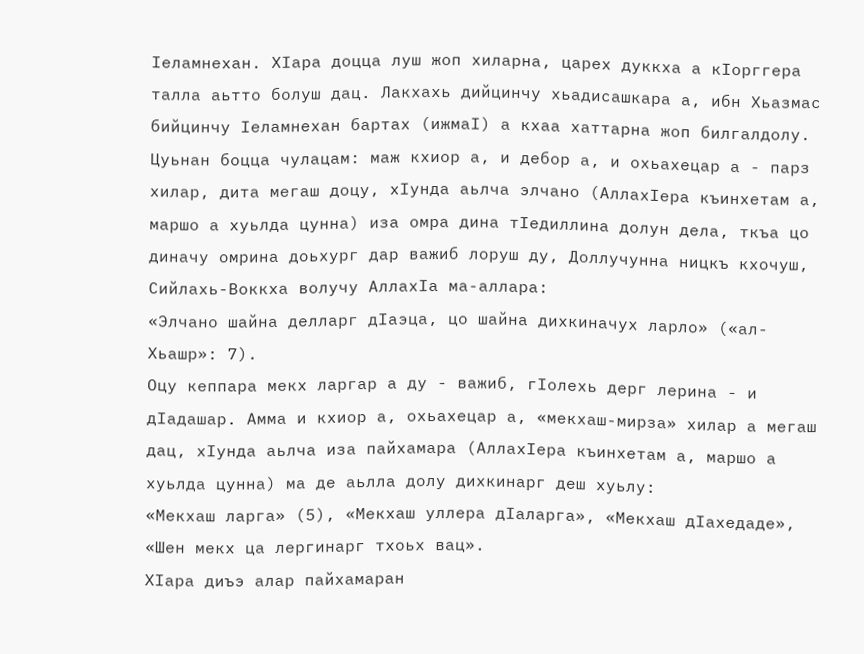Iеламнехан. ХIара доцца луш жоп хиларна, царех дуккха а кIорггера талла аьтто болуш дац. Лакхахь дийцинчу хьадисашкара а, ибн Хьазмас бийцинчу Iеламнехан бартах (ижмаI) а кхаа хаттарна жоп билгалдолу.
Цуьнан боцца чулацам: маж кхиор а, и дебор а, и охьахецар а - парз хилар, дита мегаш доцу, хIунда аьлча элчано (АллахIера къинхетам а, маршо а хуьлда цунна) иза омра дина тIедиллина долун дела, ткъа цо диначу омрина доьхург дар важиб лоруш ду, Доллучунна ницкъ кхочуш, Сийлахь-Воккха волучу АллахIа ма-аллара:
«Элчано шайна делларг дIаэца, цо шайна дихкиначух ларло» («ал-Хьашр»: 7).
Оцу кеппара мекх ларгар а ду - важиб, гIолехь дерг лерина - и дIадашар. Амма и кхиор а, охьахецар а, «мекхаш-мирза» хилар а мегаш дац, хIунда аьлча иза пайхамара (АллахIера къинхетам а, маршо а хуьлда цунна) ма де аьлла долу дихкинарг деш хуьлу:
«Мекхаш ларга» (5), «Мекхаш уллера дIаларга», «Мекхаш дIахедаде», «Шен мекх ца лергинарг тхоьх вац».
ХIара диъэ алар пайхамаран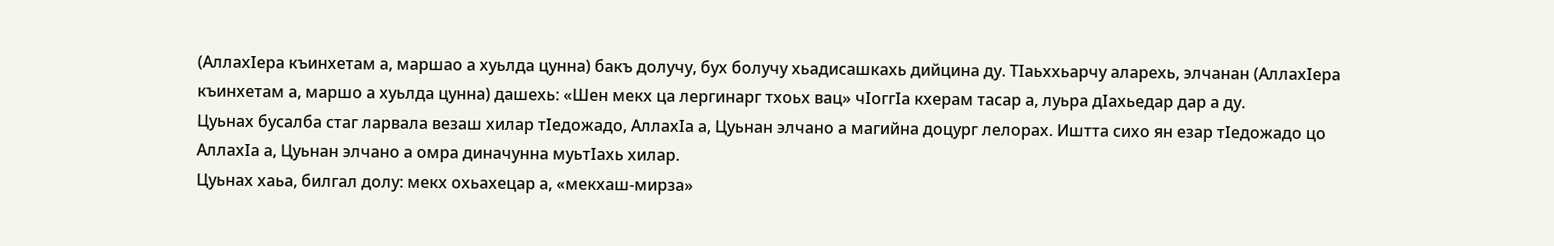(АллахIера къинхетам а, маршао а хуьлда цунна) бакъ долучу, бух болучу хьадисашкахь дийцина ду. ТIаьххьарчу аларехь, элчанан (АллахIера къинхетам а, маршо а хуьлда цунна) дашехь: «Шен мекх ца лергинарг тхоьх вац» чIоггIа кхерам тасар а, луьра дIахьедар дар а ду.
Цуьнах бусалба стаг ларвала везаш хилар тIедожадо, АллахIа а, Цуьнан элчано а магийна доцург лелорах. Иштта сихо ян езар тIедожадо цо АллахIа а, Цуьнан элчано а омра диначунна муьтIахь хилар.
Цуьнах хаьа, билгал долу: мекх охьахецар а, «мекхаш-мирза»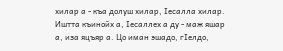хилар а - къа долуш хилар, Iесалла хилар. Иштта къинойх а, Iесаллех а ду - маж яшар а, иза яцъяр а. Цо иман эшадо, гIелдо,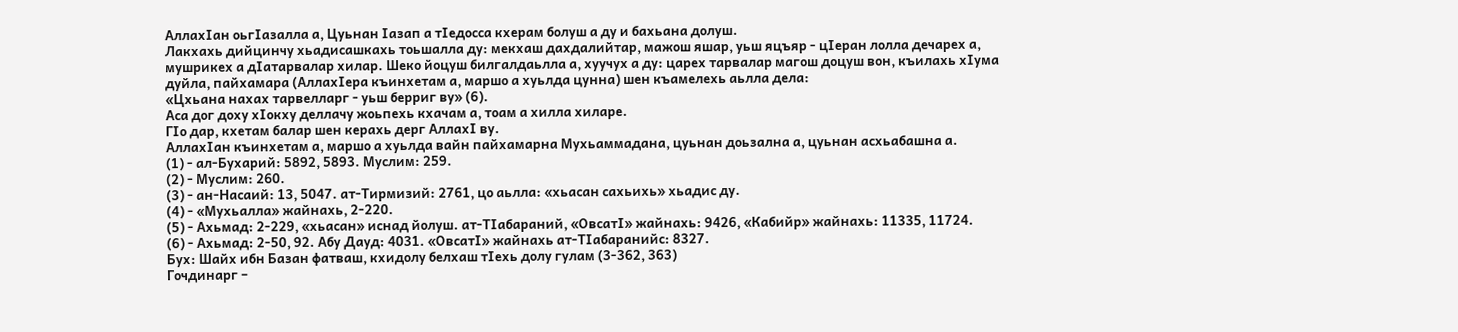АллахIан оьгIазалла а, Цуьнан Iазап а тIедосса кхерам болуш а ду и бахьана долуш.
Лакхахь дийцинчу хьадисашкахь тоьшалла ду: мекхаш дахдалийтар, мажош яшар, уьш яцъяр - цIеран лолла дечарех а, мушрикех а дIатарвалар хилар. Шеко йоцуш билгалдаьлла а, хуучух а ду: царех тарвалар магош доцуш вон, къилахь хIума дуйла, пайхамара (АллахIера къинхетам а, маршо а хуьлда цунна) шен къамелехь аьлла дела:
«Цхьана нахах тарвелларг - уьш берриг ву» (6).
Аса дог доху хIокху деллачу жоьпехь кхачам а, тоам а хилла хиларе.
ГIо дар, кхетам балар шен керахь дерг АллахI ву.
АллахIан къинхетам а, маршо а хуьлда вайн пайхамарна Мухьаммадана, цуьнан доьзална а, цуьнан асхьабашна а.
(1) - ал-Бухарий: 5892, 5893. Муслим: 259.
(2) - Муслим: 260.
(3) - ан-Насаий: 13, 5047. ат-Тирмизий: 2761, цо аьлла: «хьасан сахьихь» хьадис ду.
(4) - «Мухьалла» жайнахь, 2-220.
(5) - Ахьмад: 2-229, «хьасан» иснад йолуш. ат-ТIабараний, «ОвсатI» жайнахь: 9426, «Кабийр» жайнахь: 11335, 11724.
(6) - Ахьмад: 2-50, 92. Абу Дауд: 4031. «ОвсатI» жайнахь ат-ТIабаранийс: 8327.
Бух: Шайх ибн Базан фатваш, кхидолу белхаш тIехь долу гулам (3-362, 363)
Гочдинарг –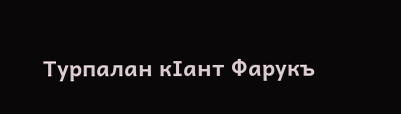Турпалан кIант Фарукъ